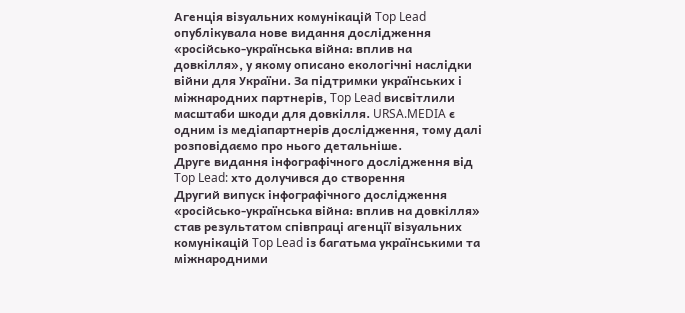Агенція візуальних комунікацій Top Lead опублікувала нове видання дослідження «російсько-українська війна: вплив на довкілля», у якому описано екологічні наслідки війни для України. За підтримки українських і міжнародних партнерів, Top Lead висвітлили масштаби шкоди для довкілля. URSA.MEDIA є одним із медіапартнерів дослідження, тому далі розповідаємо про нього детальніше.
Друге видання інфографічного дослідження від Top Lead: хто долучився до створення
Другий випуск інфографічного дослідження «російсько-українська війна: вплив на довкілля» став результатом співпраці агенції візуальних комунікацій Top Lead із багатьма українськими та міжнародними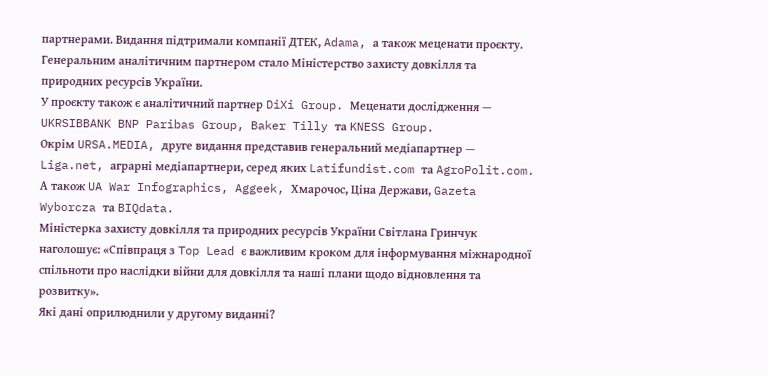партнерами. Видання підтримали компанії ДТЕК, Adama, а також меценати проєкту. Генеральним аналітичним партнером стало Міністерство захисту довкілля та природних ресурсів України.
У проєкту також є аналітичний партнер DiXi Group. Меценати дослідження — UKRSIBBANK BNP Paribas Group, Baker Tilly та KNESS Group.
Окрім URSA.MEDIA, друге видання представив генеральний медіапартнер — Liga.net, аграрні медіапартнери, серед яких Latifundist.com та AgroPolit.com. А також UA War Infographics, Aggeek, Хмарочос, Ціна Держави, Gazeta Wyborcza та BIQdata.
Міністерка захисту довкілля та природних ресурсів України Світлана Гринчук наголошує: «Співпраця з Top Lead є важливим кроком для інформування міжнародної спільноти про наслідки війни для довкілля та наші плани щодо відновлення та розвитку».
Які дані оприлюднили у другому виданні?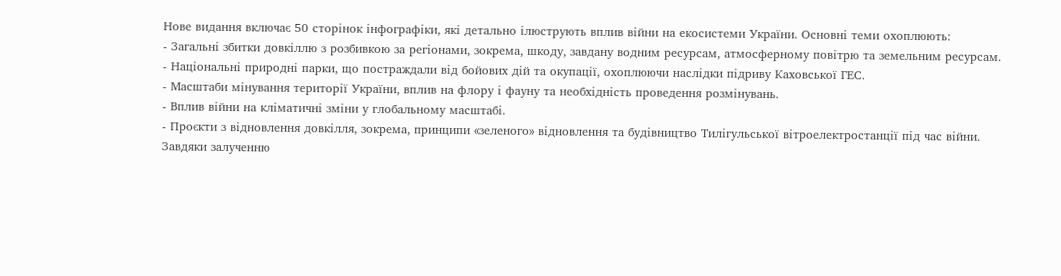Нове видання включає 50 сторінок інфографіки, які детально ілюструють вплив війни на екосистеми України. Основні теми охоплюють:
- Загальні збитки довкіллю з розбивкою за регіонами, зокрема, шкоду, завдану водним ресурсам, атмосферному повітрю та земельним ресурсам.
- Національні природні парки, що постраждали від бойових дій та окупації, охоплюючи наслідки підриву Каховської ГЕС.
- Масштаби мінування території України, вплив на флору і фауну та необхідність проведення розмінувань.
- Вплив війни на кліматичні зміни у глобальному масштабі.
- Проєкти з відновлення довкілля, зокрема, принципи «зеленого» відновлення та будівництво Тилігульської вітроелектростанції під час війни.
Завдяки залученню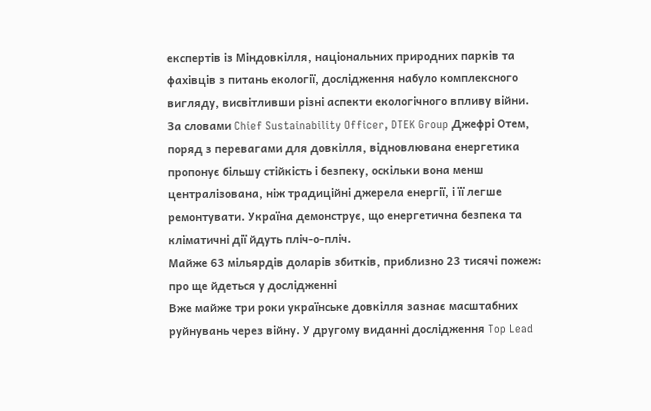експертів із Міндовкілля, національних природних парків та фахівців з питань екології, дослідження набуло комплексного вигляду, висвітливши різні аспекти екологічного впливу війни.
За словами Chief Sustainability Officer, DTEK Group Джефрі Отем, поряд з перевагами для довкілля, відновлювана енергетика пропонує більшу стійкість і безпеку, оскільки вона менш централізована, ніж традиційні джерела енергії, і її легше ремонтувати. Україна демонструє, що енергетична безпека та кліматичні дії йдуть пліч-о-пліч.
Майже 63 мільярдів доларів збитків, приблизно 23 тисячі пожеж: про ще йдеться у дослідженні
Вже майже три роки українське довкілля зазнає масштабних руйнувань через війну. У другому виданні дослідження Top Lead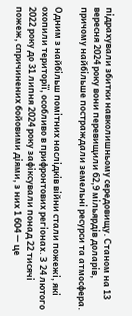підрахували збитки навколишньому середовищу. Станом на 13 вересня 2024 року вони перевищили 62,9 мільярдів доларів, причому найбільше постраждали земельні ресурси та атмосфера.

Одним з найбільш помітних наслідків війни стали пожежі, які охопили території, особливо в прифронтових регіонах. З 24 лютого 2022 року до 31 липня 2024 року зафіксували понад 22 тисячі пожеж, спричинених бойовими діями, з них 1 604 — це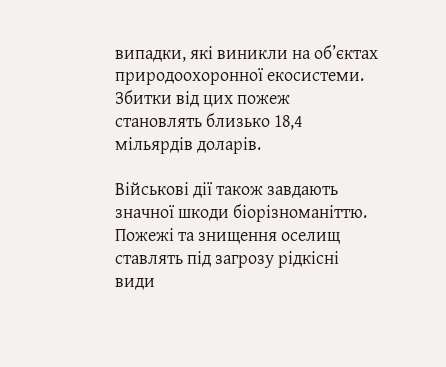випадки, які виникли на об’єктах природоохоронної екосистеми. Збитки від цих пожеж становлять близько 18,4 мільярдів доларів.

Військові дії також завдають значної шкоди біорізноманіттю. Пожежі та знищення оселищ ставлять під загрозу рідкісні види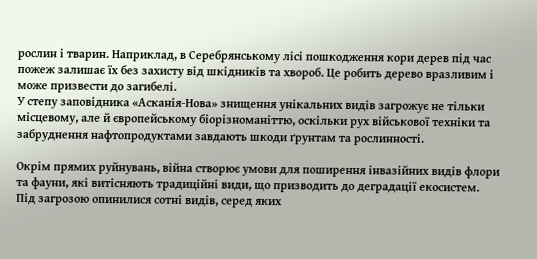рослин і тварин. Наприклад, в Серебрянському лісі пошкодження кори дерев під час пожеж залишає їх без захисту від шкідників та хвороб. Це робить дерево вразливим і може призвести до загибелі.
У степу заповідника «Асканія-Нова» знищення унікальних видів загрожує не тільки місцевому, але й європейському біорізноманіттю, оскільки рух військової техніки та забруднення нафтопродуктами завдають шкоди ґрунтам та рослинності.

Окрім прямих руйнувань, війна створює умови для поширення інвазійних видів флори та фауни, які витісняють традиційні види, що призводить до деградації екосистем.
Під загрозою опинилися сотні видів, серед яких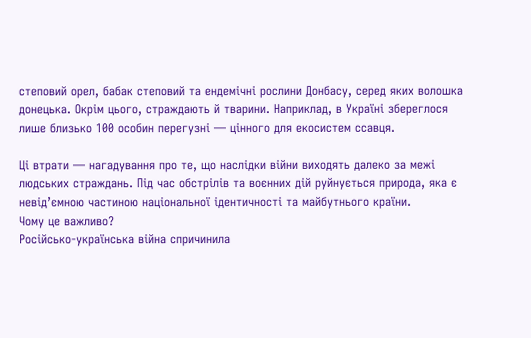степовий орел, бабак степовий та ендемічні рослини Донбасу, серед яких волошка донецька. Окрім цього, страждають й тварини. Наприклад, в Україні збереглося лише близько 100 особин перегузні — цінного для екосистем ссавця.

Ці втрати — нагадування про те, що наслідки війни виходять далеко за межі людських страждань. Під час обстрілів та воєнних дій руйнується природа, яка є невід’ємною частиною національної ідентичності та майбутнього країни.
Чому це важливо?
Російсько-українська війна спричинила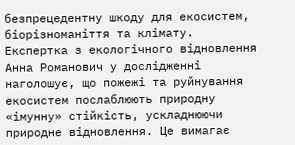безпрецедентну шкоду для екосистем, біорізноманіття та клімату.
Експертка з екологічного відновлення Анна Романович у дослідженні наголошує, що пожежі та руйнування екосистем послаблюють природну «імунну» стійкість, ускладнюючи природне відновлення. Це вимагає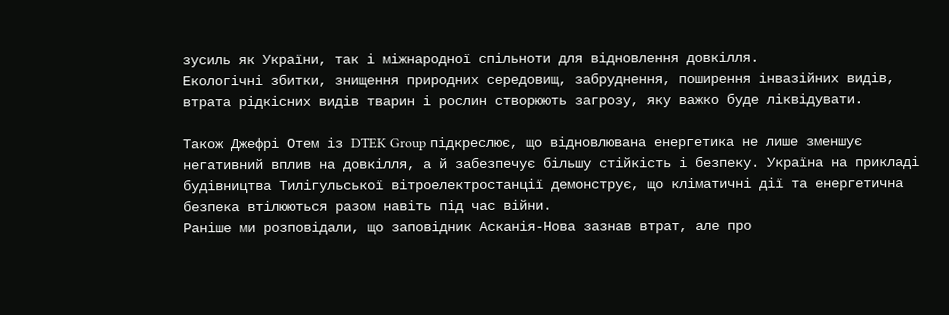зусиль як України, так і міжнародної спільноти для відновлення довкілля.
Екологічні збитки, знищення природних середовищ, забруднення, поширення інвазійних видів, втрата рідкісних видів тварин і рослин створюють загрозу, яку важко буде ліквідувати.

Також Джефрі Отем із DTEK Group підкреслює, що відновлювана енергетика не лише зменшує негативний вплив на довкілля, а й забезпечує більшу стійкість і безпеку. Україна на прикладі будівництва Тилігульської вітроелектростанції демонструє, що кліматичні дії та енергетична безпека втілюються разом навіть під час війни.
Раніше ми розповідали, що заповідник Асканія-Нова зазнав втрат, але про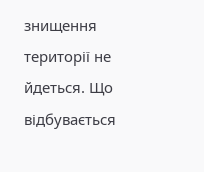знищення території не йдеться. Що відбувається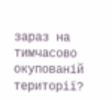зараз на тимчасово окупованій території?